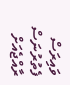ވައިރަސް ފެތުރުނަސް ރާއްޖެއަށް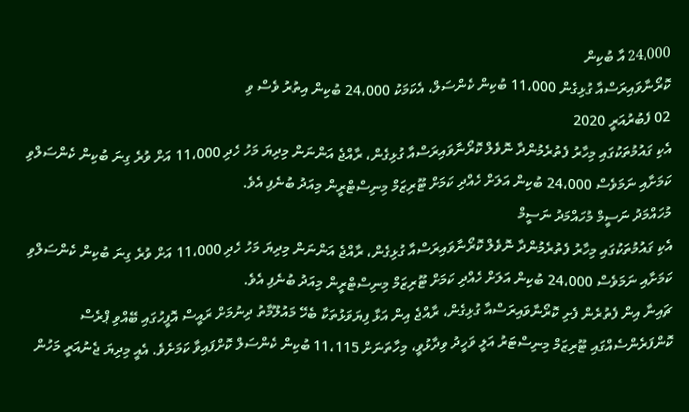24،000 އާ ބުކިން
ކޮރޯނާވައިރަސްއާ ގުޅިގެން 11،000 ބުކިން ކެންސަލް، އެކަމަކު 24،000 ބުކިން އިތުރު ވެސް ވި
02 ފެބުރުއަރީ 2020
އެކި ގައުމުތަކުގައި މިހާރު ފެތުރެމުންދާ ނޮވެލް ކޮރޯނާވައިރަސްއާ ގުޅިގެން، ރާއްޖެ އަންނަން މިދިޔަ މަހު ހެދި 11،000 އަށް ވުރެ ގިނަ ބުކިން ކެންސަލްވި ކަމަށާއި ނަމަވެސް 24،000 ބުކިން އަލަށް ހެއްދި ކަމަށް ޓޫރިޒަމް މިނިސްޓްރީން މިއަދު ބުނެފި އެވެ.
މުހައްމަދު ނަސީމް މުހައްމަދު ނަސީމް
އެކި ގައުމުތަކުގައި މިހާރު ފެތުރެމުންދާ ނޮވެލް ކޮރޯނާވައިރަސްއާ ގުޅިގެން، ރާއްޖެ އަންނަން މިދިޔަ މަހު ހެދި 11،000 އަށް ވުރެ ގިނަ ބުކިން ކެންސަލްވި ކަމަށާއި ނަމަވެސް 24،000 ބުކިން އަލަށް ހެއްދި ކަމަށް ޓޫރިޒަމް މިނިސްޓްރީން މިއަދު ބުނެފި އެވެ.
ޗައިނާ އިން ފެތުރެން ފެށި ކޮރޯނާވައިރަސްއާ ގުޅިގެން، ރާއްޖެ އިން އަޅާ ފިޔަވަޅުތަކާ ބެހޭ މައުލޫމާތު ދިނުމަށް ރައީސް އޮފީހުގައި ބޭއްވި ޕްރެސް ކޮންފަރެންސެއްގައި ޓޫރިޒަމް މިނިސްޓަރު އަލީ ވަހީދު ވިދާޅުވީ، މިހާތަނަށް 11،115 ބުކިން ކެންސަލް ކޮށްފައިވާ ކަމަށެވެ. އެއީ މިދިޔަ ޖެނުއަރީ މަހުން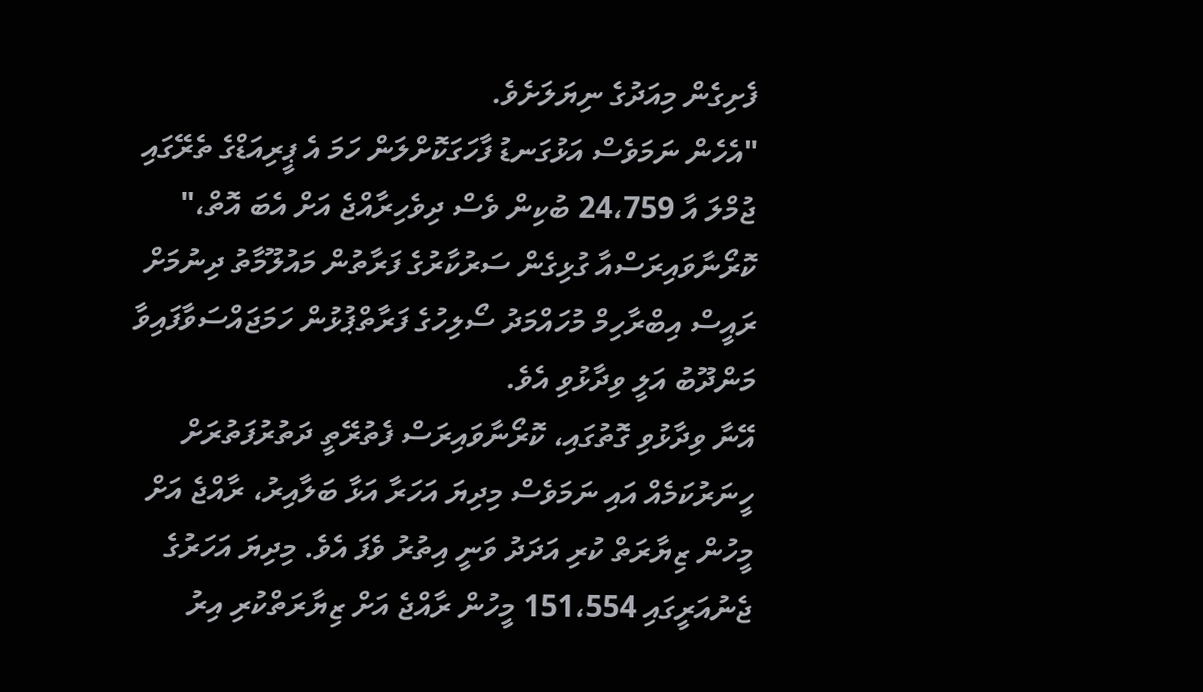ފެށިގެން މިއަދުގެ ނިޔަލަށެވެ.
"އެހެން ނަމަވެސް އަޅުގަނޑު ފާހަގަކޮށްލަން ހަމަ އެ ޕީރިއަޑްގެ ތެރޭގައި ޖުމްލަ އާ 24،759 ބުކިން ވެސް ދިވެހިރާއްޖެ އަށް އެބަ އޮތް،" ކޮރޯނާވައިރަސްއާ ގުޅިގެން ސަރުކާރުގެ ފަރާތުން މައުލޫމާތު ދިނުމަށް ރައީސް އިބްރާހިމް މުހައްމަދު ސޯލިހުގެ ފަރާތްޕުޅުން ހަމަޖައްސަވާފައިވާ މަންދޫބު އަލީ ވިދާޅުވި އެވެ.
އޭނާ ވިދާޅުވި ގޮތުގައި، ކޮރޯނާވައިރަސް ފެތުރޭތީ ދަތުރުފަތުރަށް ހީނަރުކަމެއް އައި ނަމަވެސް މިދިޔަ އަހަރާ އަޅާ ބަލާއިރު، ރާއްޖެ އަށް މީހުން ޒިޔާރަތް ކުރި އަދަދު ވަނީ އިތުރު ވެފަ އެވެ. މިދިޔަ އަހަރުގެ ޖެނުއަރީގައި 151،554 މީހުން ރާއްޖެ އަށް ޒިޔާރަތްކުރި އިރު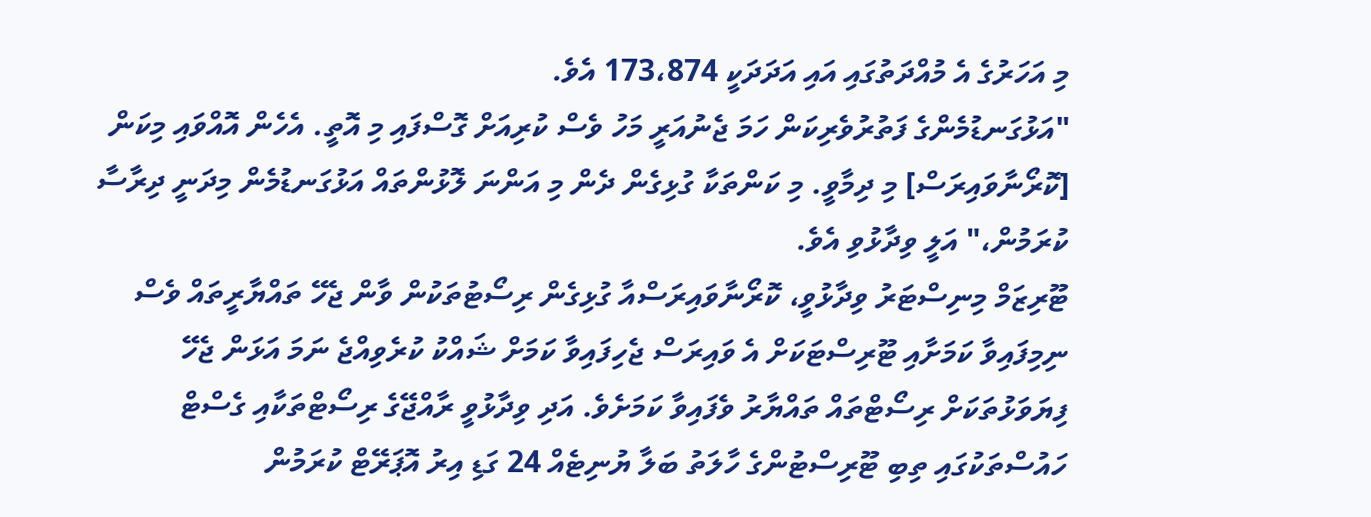މި އަހަރުގެ އެ މުއްދަތުގައި އައި އަދަދަކީ 173،874 އެވެ.
"އަޅުގަނޑުމެންގެ ފަތުރުވެރިކަން ހަމަ ޖެނުއަރީ މަހު ވެސް ކުރިއަށް ގޮސްފައި މި އޮތީ. އެހެން އޮއްވައި މިކަން [ކޮރޯނާވައިރަސް] މި ދިމާވީ. މި ކަންތަކާ ގުޅިގެން ދެން މި އަންނަ ލޮޅުންތައް އަޅުގަނޑުމެން މިދަނީ ދިރާސާ ކުރަމުން،" އަލީ ވިދާޅުވި އެވެ.
ޓޫރިޒަމް މިނިސްޓަރު ވިދާޅުވީ، ކޮރޯނާވައިރަސްއާ ގުޅިގެން ރިސޯޓުތަކުން ވާން ޖެހޭ ތައްޔާރީތައް ވެސް ނިމިފައިވާ ކަމަށާއި ޓޫރިސްޓަކަށް އެ ވައިރަސް ޖެހިފައިވާ ކަމަށް ޝައްކު ކުރެވިއްޖެ ނަމަ އަޅަން ޖެހޭ ފިޔަވަޅުތަކަށް ރިސޯޓްތައް ތައްޔާރު ވެފައިވާ ކަމަށެވެ. އަދި ވިދާޅުވީ ރާއްޖޭގެ ރިސޯޓްތަކާއި ގެސްޓް ހައުސްތަކުގައި ތިބި ޓޫރިސްޓުންގެ ހާލަތު ބަލާ ޔުނިޓެއް 24 ގަޑި އިރު އޮޕަރޭޓް ކުރަމުން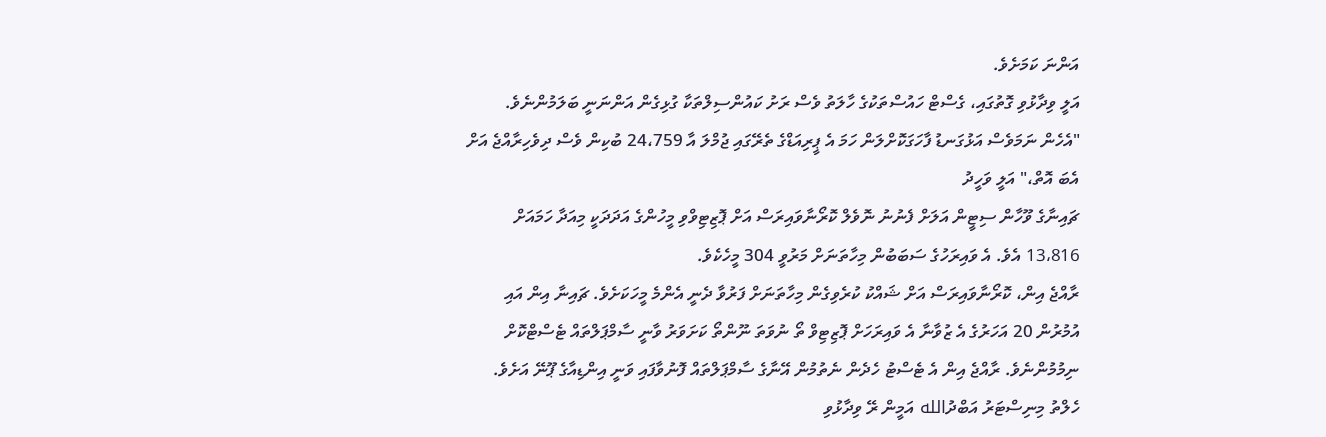އަންނަ ކަމަށެވެ.
އަލީ ވިދާޅުވި ގޮތުގައި، ގެސްޓް ހައުސްތަކުގެ ހާލަތު ވެސް ރަށު ކައުންސިލްތަކާ ގުޅިގެން އަންނަނީ ބަލަމުންނެވެ.
"އެހެން ނަމަވެސް އަޅުގަނޑު ފާހަގަކޮށްލަން ހަމަ އެ ޕީރިއަޑްގެ ތެރޭގައި ޖުމްލަ އާ 24،759 ބުކިން ވެސް ދިވެހިރާއްޖެ އަށް އެބަ އޮތް،" އަލީ ވަހީދު
ޗައިނާގެ ވޫހާން ސިޓީން އަލަށް ފެނުނު ނޮވެލް ކޮރޯނާވައިރަސް އަށް ޕޮޒިޓިވްވި މީހުންގެ އަދަދަކީ މިއަދާ ހަމައަށް 13،816 އެވެ. އެ ވައިރަހުގެ ސަބަބުން މިހާތަނަށް މަރުވީ 304 މީހެކެވެ.
ރާއްޖެ އިން، ކޮރޯނާވައިރަސް އަށް ޝައްކު ކުރެވިގެން މިހާތަނަށް ފަރުވާ ދެނީ އެންމެ މީހަކަށެވެ. ޗައިނާ އިން އައި އުމުރުން 20 އަހަރުގެ އެ ޒުވާނާ އެ ވައިރަހަށް ޕޮޒިޓިވް ތޯ ނުވަތަ ނޫންތޯ ކަށަވަރު ވާނީ ސާމްޕަލްތައް ޓެސްޓްކޮށް ނިމުމުންނެވެ. ރާއްޖެ އިން އެ ޓެސްޓު ހެދެން ނެތުމުން އޭނާގެ ސާމްޕަލްތައް ފޮނުވާފައި ވަނީ އިންޑިއާގެ ޕޫނޭ އަށެވެ.
ހެލްތު މިނިސްޓަރު އަބްދުالله އަމީން ރޭ ވިދާޅުވި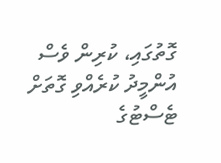ގޮތުގައި، ކުރިން ވެސް އުންމީދު ކުރެއްވި ގޮތަށް ޓެސްޓުގެ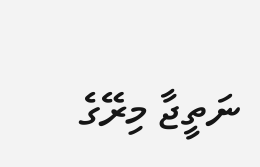ނަތީޖާ މިރޭގެ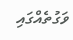ވަގުތެއްގައި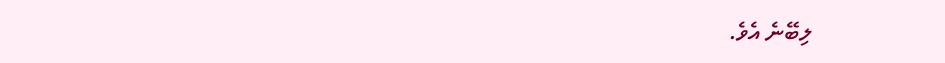ލިބޭނެ އެވެ.